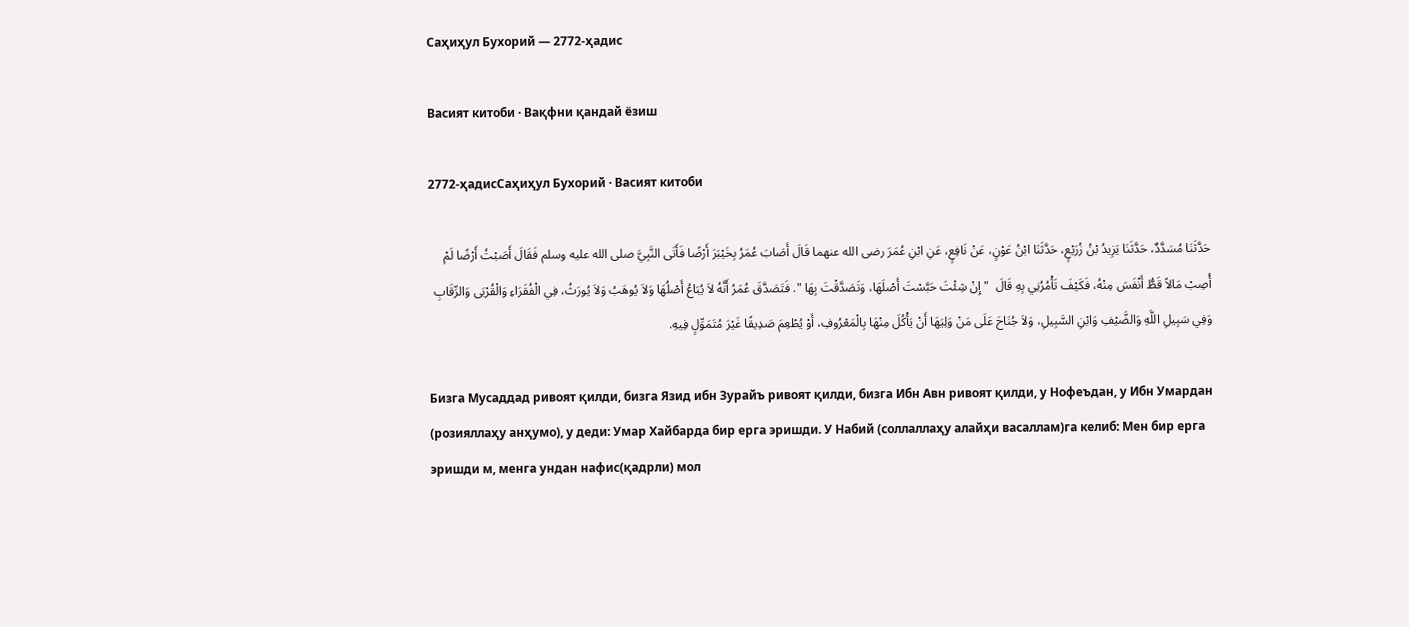Саҳиҳул Бухорий — 2772-ҳадис

Васият китоби · Вақфни қандай ёзиш

2772-ҳадисСаҳиҳул Бухорий · Васият китоби

حَدَّثَنَا مُسَدَّدٌ، حَدَّثَنَا يَزِيدُ بْنُ زُرَيْعٍ، حَدَّثَنَا ابْنُ عَوْنٍ، عَنْ نَافِعٍ، عَنِ ابْنِ عُمَرَ رضى الله عنهما قَالَ أَصَابَ عُمَرُ بِخَيْبَرَ أَرْضًا فَأَتَى النَّبِيَّ صلى الله عليه وسلم فَقَالَ أَصَبْتُ أَرْضًا لَمْ أُصِبْ مَالاً قَطُّ أَنْفَسَ مِنْهُ، فَكَيْفَ تَأْمُرُنِي بِهِ قَالَ  " إِنْ شِئْتَ حَبَّسْتَ أَصْلَهَا، وَتَصَدَّقْتَ بِهَا ". فَتَصَدَّقَ عُمَرُ أَنَّهُ لاَ يُبَاعُ أَصْلُهَا وَلاَ يُوهَبُ وَلاَ يُورَثُ، فِي الْفُقَرَاءِ وَالْقُرْبَى وَالرِّقَابِ وَفِي سَبِيلِ اللَّهِ وَالضَّيْفِ وَابْنِ السَّبِيلِ، وَلاَ جُنَاحَ عَلَى مَنْ وَلِيَهَا أَنْ يَأْكُلَ مِنْهَا بِالْمَعْرُوفِ، أَوْ يُطْعِمَ صَدِيقًا غَيْرَ مُتَمَوِّلٍ فِيهِ.

Бизга Мусаддад ривоят қилди, бизга Язид ибн Зурайъ ривоят қилди, бизга Ибн Авн ривоят қилди, у Нофеъдан, у Ибн Умардан (розияллаҳу анҳумо), у деди: Умар Хайбарда бир ерга эришди. У Набий (соллаллаҳу алайҳи васаллам)га келиб: Мен бир ерга эришди м, менга ундан нафис(қадрли) мол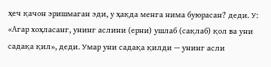ҳеч қачон эришмаган эди, у ҳақда менга нима буюрасан? деди. У: «Агар хоҳласанг, унинг аслини (ерни) ушлаб (сақлаб) қол ва уни садақа қил», деди. Умар уни садақа қилди — унинг асли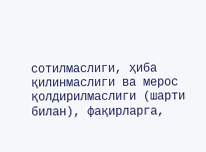сотилмаслиги, ҳиба қилинмаслиги ва мерос қолдирилмаслиги (шарти билан), фақирларга,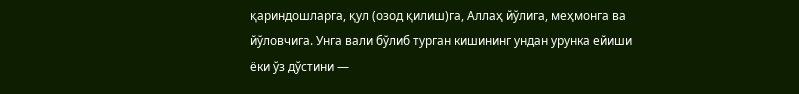қариндошларга, қул (озод қилиш)га, Аллаҳ йўлига, меҳмонга ва йўловчига. Унга вали бўлиб турган кишининг ундан урунка ейиши ёки ўз дўстини —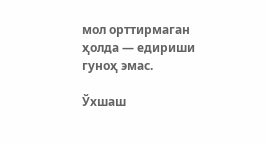мол орттирмаган ҳолда — едириши гуноҳ эмас.

Ўхшаш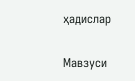ҳадислар

Мавзуси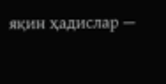яқин ҳадислар —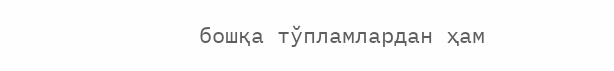бошқа тўпламлардан ҳам